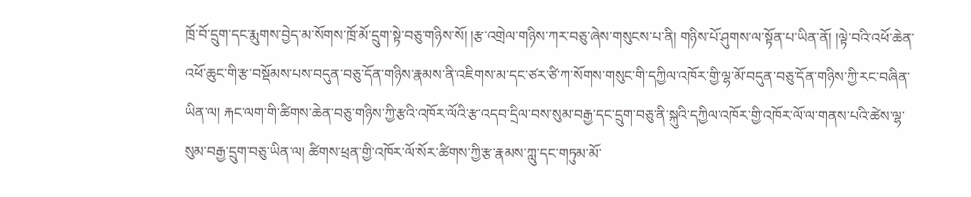ཁྲོ་བོ་དྲུག་དང་རྨུགས་བྱེད་མ་སོགས་ཁྲོ་མོ་དྲུག་སྟེ་བཅུ་གཉིས་སོ། །རྩ་འགྲེལ་གཉིས་ཀར་བཅུ་ཞེས་གསུངས་པ་ནི། གཉིས་པོ་ཤུགས་ལ་སྟོན་པ་ཡིན་ནོ། །ལྟེ་བའི་འཕོ་ཆེན་འཕོ་ཆུང་གི་རྩ་བསྡོམས་པས་བདུན་བཅུ་དོན་གཉིས་རྣམས་ནི་འཇིགས་མ་དང་ཙར་ཙི་ཀ་སོགས་གསུང་གི་དཀྱིལ་འཁོར་གྱི་ལྷ་མོ་བདུན་བཅུ་དོན་གཉིས་ཀྱི་རང་བཞིན་ཡིན་ལ། རྐང་ལག་གི་ཚིགས་ཆེན་བཅུ་གཉིས་ཀྱི་རྩའི་འཁོར་ལོའི་རྩ་འདབ་དྲིལ་བས་སུམ་བརྒྱ་དང་དྲུག་བཅུ་ནི་སྐུའི་དཀྱིལ་འཁོར་གྱི་འཁོར་ལོ་ལ་གནས་པའི་ཚེས་ལྷ་སུམ་བརྒྱ་དྲུག་བཅུ་ཡིན་ལ། ཚིགས་ཕྲན་གྱི་འཁོར་ལོ་སོར་ཚིགས་ཀྱི་རྩ་རྣམས་ཀླུ་དང་གཏུམ་མོ་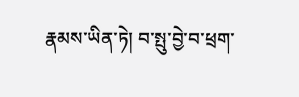རྣམས་ཡིན་ཏེ། བ་སྤུ་བྱེ་བ་ཕྲག་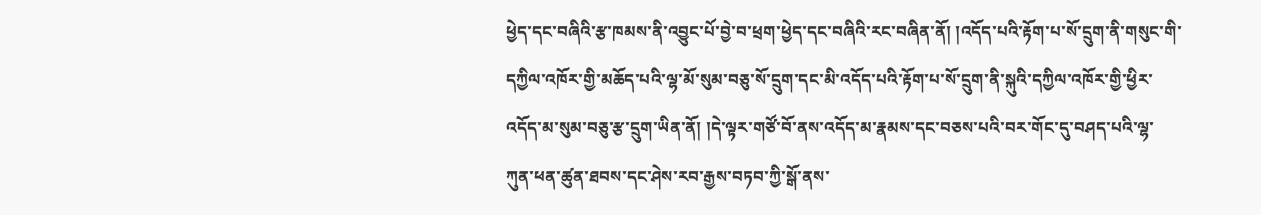ཕྱེད་དང་བཞིའི་རྩ་ཁམས་ནི་འབྱུང་པོ་བྱེ་བ་ཕྲག་ཕྱེད་དང་བཞིའི་རང་བཞིན་ནོ། །འདོད་པའི་རྟོག་པ་སོ་དྲུག་ནི་གསུང་གི་དཀྱིལ་འཁོར་གྱི་མཆོད་པའི་ལྷ་མོ་སུམ་བཅུ་སོ་དྲུག་དང་མི་འདོད་པའི་རྟོག་པ་སོ་དྲུག་ནི་སྐུའི་དཀྱིལ་འཁོར་གྱི་ཕྱིར་འདོད་མ་སུམ་བཅུ་རྩ་དྲུག་ཡིན་ནོ། །དེ་ལྟར་གཙོ་བོ་ནས་འདོད་མ་རྣམས་དང་བཅས་པའི་བར་གོང་དུ་བཤད་པའི་ལྷ་ཀུན་ཕན་ཚུན་ཐབས་དང་ཤེས་རབ་རྒྱས་བཏབ་ཀྱི་སྒོ་ནས་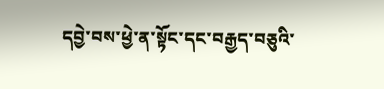དབྱེ་བས་ཕྱེ་ན་སྟོང་དང་བརྒྱད་བཅུའི་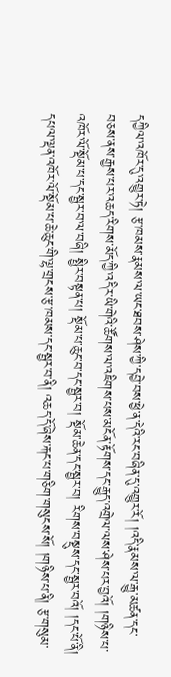དཀྱིལ་འཁོར་དུ་འགྱུར་ཏེ། རྩ་ཁམས་རྣམས་ལ་ཡང་ཐབས་ཤེས་ཀྱི་དབྱེ་བས་ཕྱེ་ན་དེའི་རང་བཞིན་དུ་འགྱུར་རོ། །འདི་རྣམས་ལ་རྒྱུ་མཚན་དང་བཅས་ནས་རྒྱས་པར་འཆད་རིགས་མོད་ཀྱི་འདིར་ཡི་གེའི་ཚོགས་ལ་འཇིགས་པས་མངོན་རྟོགས་དང་རྒྱུད་འགྲེལ་ལས་ཤེས་པར་བྱའོ། །གཉིས་པ་འཁོར་ལོ་སྡོམ་པ་དང་སྦྱར་བ་ལ་བཞི། སྤྱིར་བསྟན་པ། སྡོམ་པ་ཆུང་བ་དང་སྦྱར་བ། སྡོམ་ཆེན་དང་སྦྱར་བ། རིགས་བསྡུས་དང་སྦྱར་བའོ། །དང་པོ་ནི། དཔལ་ལྡན་འཁོར་ལོ་སྡོམ་པ་ཆེ་ཆུང་གི་ལྷ་གྲངས་རྩ་ཁམས་དང་སྦྱར་བ་ནི། འཆད་དོ་ཞེས་རྐང་པ་གཅིག་གསུངས་སོ། །གཉིས་པ་ནི། རྩ་གསུམ་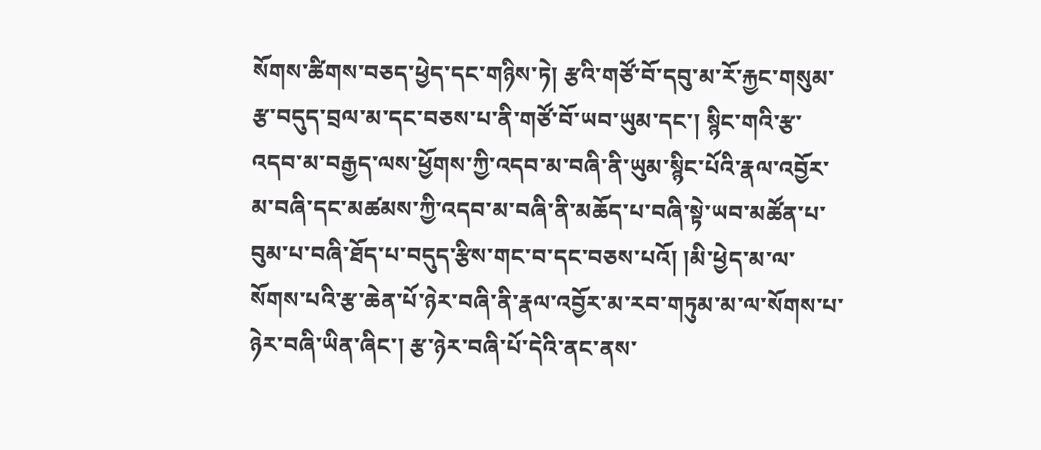སོགས་ཚིགས་བཅད་ཕྱེད་དང་གཉིས་ཏེ། རྩའི་གཙོ་བོ་དབུ་མ་རོ་རྐྱང་གསུམ་རྩ་བདུད་བྲལ་མ་དང་བཅས་པ་ནི་གཙོ་བོ་ཡབ་ཡུམ་དང་། སྙིང་གའི་རྩ་འདབ་མ་བརྒྱད་ལས་ཕྱོགས་ཀྱི་འདབ་མ་བཞི་ནི་ཡུམ་སྙིང་པོའི་རྣལ་འབྱོར་མ་བཞི་དང་མཚམས་ཀྱི་འདབ་མ་བཞི་ནི་མཆོད་པ་བཞི་སྟེ་ཡབ་མཚོན་པ་བུམ་པ་བཞི་ཐོད་པ་བདུད་རྩིས་གང་བ་དང་བཅས་པའོ། །མི་ཕྱེད་མ་ལ་སོགས་པའི་རྩ་ཆེན་པོ་ཉེར་བཞི་ནི་རྣལ་འབྱོར་མ་རབ་གཏུམ་མ་ལ་སོགས་པ་ཉེར་བཞི་ཡིན་ཞིང་། རྩ་ཉེར་བཞི་པོ་དེའི་ནང་ནས་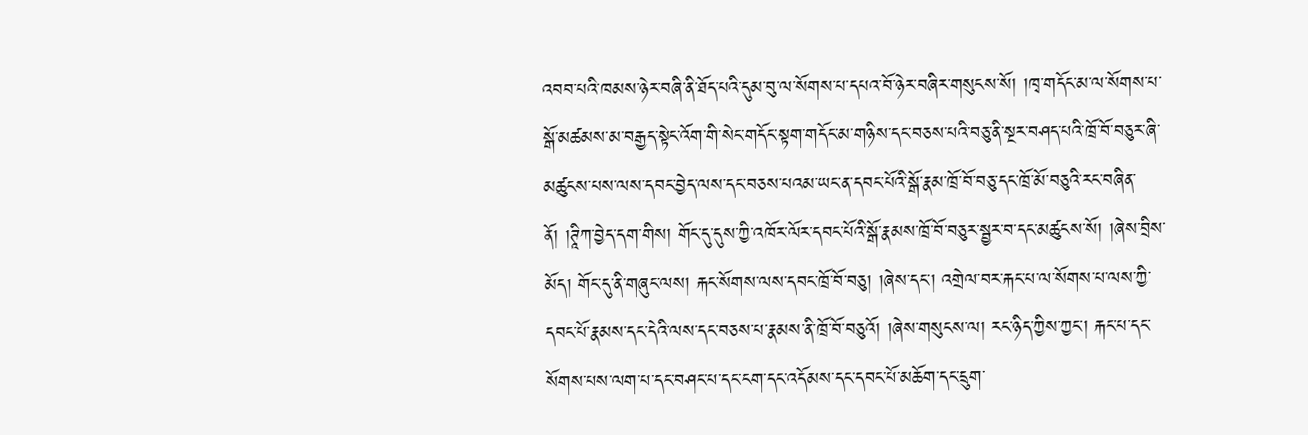འབབ་པའི་ཁམས་ཉེར་བཞི་ནི་ཐོད་པའི་དུམ་བུ་ལ་སོགས་པ་དཔའ་བོ་ཉེར་བཞིར་གསུངས་སོ། །ཁྭ་གདོང་མ་ལ་སོགས་པ་སྒོ་མཚམས་མ་བརྒྱད་སྟེང་འོག་གི་སེང་གདོང་སྟག་གདོང་མ་གཉིས་དང་བཅས་པའི་བཅུ་ནི་སྔར་བཤད་པའི་ཁྲོ་བོ་བཅུར་ཞི་མཚུངས་པས་ལས་དབང་བྱེད་ལས་དང་བཅས་པའམ་ཡང་ན་དབང་པོའི་སྒོ་རྣམ་ཁྲོ་བོ་བཅུ་དང་ཁྲོ་མོ་བཅུའི་རང་བཞིན་ནོ། །ཊཱིཀ་བྱེད་དག་གིས། གོང་དུ་དུས་ཀྱི་འཁོར་ལོར་དབང་པོའི་སྒོ་རྣམས་ཁྲོ་བོ་བཅུར་སྦྱར་བ་དང་མཚུངས་སོ། །ཞེས་བྲིས་མོད། གོང་དུ་ནི་གཞུང་ལས། རྐང་སོགས་ལས་དབང་ཁྲོ་བོ་བཅུ། །ཞེས་དང་། འགྲེལ་བར་རྐང་པ་ལ་སོགས་པ་ལས་ཀྱི་དབང་པོ་རྣམས་དང་དེའི་ལས་དང་བཅས་པ་རྣམས་ནི་ཁྲོ་བོ་བཅུའོ། །ཞེས་གསུངས་ལ། རང་ཉིད་ཀྱིས་ཀྱང་། རྐང་པ་དང་སོགས་པས་ལག་པ་དང་བཤང་པ་དང་ངག་དང་འདོམས་དང་དབང་པོ་མཆོག་དང་དྲུག་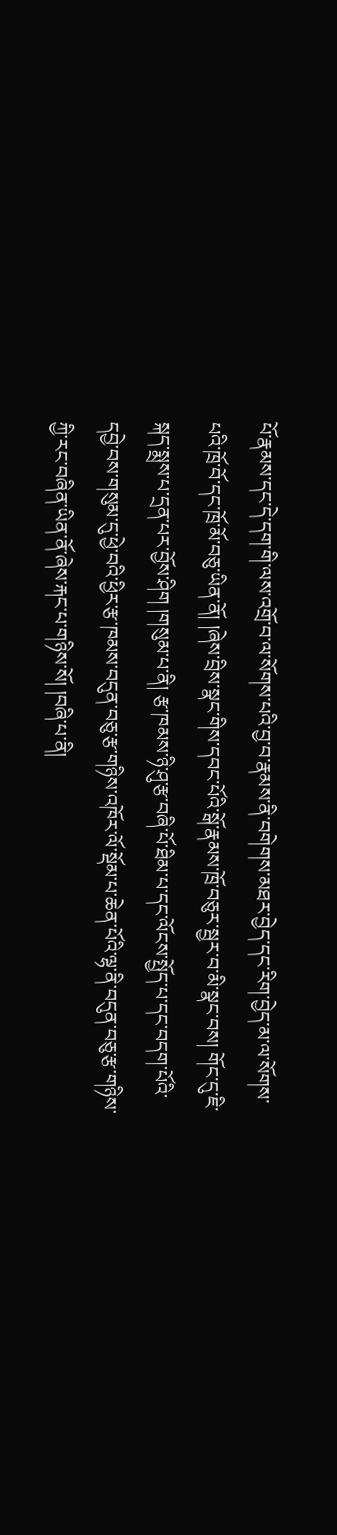པོ་རྣམས་དང་དེ་དག་གི་ལས་འགྲོ་བ་ལ་སོགས་པའི་བྱ་བ་རྣམས་ནི་བགེགས་མཐར་བྱེད་དང་རིག་བྱེད་མ་ལ་སོགས་པའི་ཁྲོ་བོ་དང་ཁྲོ་མོ་བཅུ་ཡིན་ནོ། །ཞེས་བྲིས་སྣང་གིས་དབང་པོའི་སྒོ་རྣམས་ཁྲོ་བཅུར་སྦྱར་བ་མི་སྣང་བས། གོང་དུ་ཇི་སྐད་སྨྲས་པ་དྲན་པར་བྱོས་ཤིག །གསུམ་པ་ནི། རྩ་ཁམས་ཉི་ཤུ་རྩ་བཞི་པོ་ཐིམ་པ་དང་ལོངས་སྤྱོད་པ་དང་བདག་པོའི་དབྱེ་བས་གསུམ་དུ་ཕྱེ་བའི་ཕྱིར་རྩ་ཁམས་བདུན་བཅུ་རྩ་གཉིས་འཁོར་ལོ་སྡོམ་པ་ཆེན་པོའི་ལྷ་ནི་བདུན་བཅུ་རྩ་གཉིས་ཀྱི་རང་བཞིན་ཡིན་ནོ་ཞེས་རྐང་པ་གཉིས་སོ། །བཞི་པ་ནི།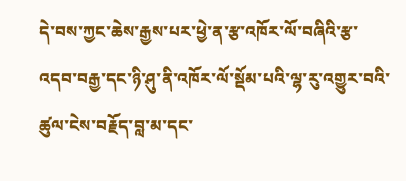དེ་བས་ཀྱང་ཆེས་རྒྱས་པར་ཕྱེ་ན་རྩ་འཁོར་ལོ་བཞིའི་རྩ་འདབ་བརྒྱ་དང་ཉི་ཤུ་ནི་འཁོར་ལོ་སྡོམ་པའི་ལྷ་རུ་འགྱུར་བའི་ཚུལ་ངེས་བརྗོད་བླ་མ་དང་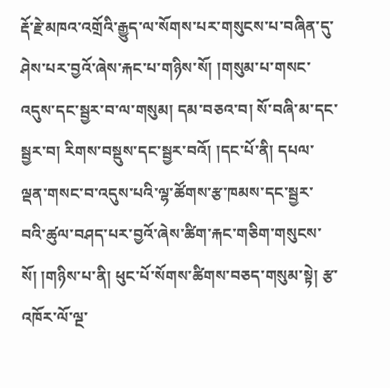རྡོ་རྗེ་མཁའ་འགྲོའི་རྒྱུད་ལ་སོགས་པར་གསུངས་པ་བཞིན་དུ་ཤེས་པར་བྱའོ་ཞེས་རྐང་པ་གཉིས་སོ། །གསུམ་པ་གསང་འདུས་དང་སྦྱར་བ་ལ་གསུམ། དམ་བཅའ་བ། སོ་བཞི་མ་དང་སྦྱར་བ། རིགས་བསྡུས་དང་སྦྱར་བའོ། །དང་པོ་ནི། དཔལ་ལྡན་གསང་བ་འདུས་པའི་ལྷ་ཚོགས་རྩ་ཁམས་དང་སྦྱར་བའི་ཚུལ་བཤད་པར་བྱའོ་ཞེས་ཚིག་རྐང་གཅིག་གསུངས་སོ། །གཉིས་པ་ནི། ཕུང་པོ་སོགས་ཚིགས་བཅད་གསུམ་སྟེ། རྩ་འཁོར་ལོ་ལྔ་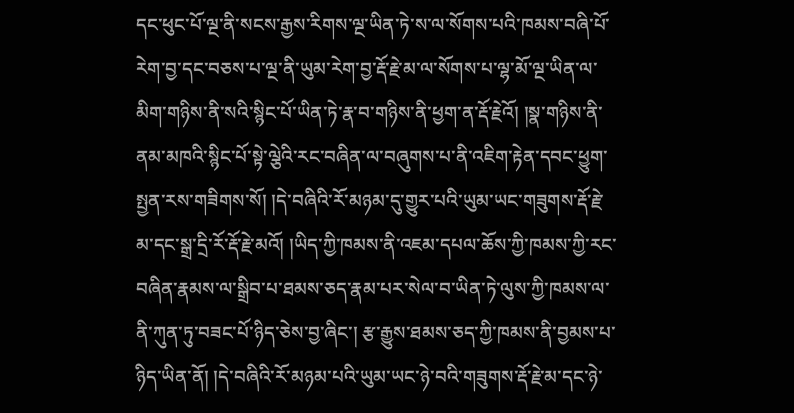དང་ཕུང་པོ་ལྔ་ནི་སངས་རྒྱས་རིགས་ལྔ་ཡིན་ཏེ་ས་ལ་སོགས་པའི་ཁམས་བཞི་པོ་རེག་བྱ་དང་བཅས་པ་ལྔ་ནི་ཡུམ་རེག་བྱ་རྡོ་རྗེ་མ་ལ་སོགས་པ་ལྷ་མོ་ལྔ་ཡིན་ལ་མིག་གཉིས་ནི་སའི་སྙིང་པོ་ཡིན་ཏེ་རྣ་བ་གཉིས་ནི་ཕྱག་ན་རྡོ་རྗེའོ། །སྣ་གཉིས་ནི་ནམ་མཁའི་སྙིང་པོ་སྟེ་ལྕེའི་རང་བཞིན་ལ་བཞུགས་པ་ནི་འཇིག་རྟེན་དབང་ཕྱུག་སྤྱན་རས་གཟིགས་སོ། །དེ་བཞིའི་རོ་མཉམ་དུ་གྱུར་པའི་ཡུམ་ཡང་གཟུགས་རྡོ་རྗེ་མ་དང་སྒྲ་དྲི་རོ་རྡོ་རྗེ་མའོ། །ཡིད་ཀྱི་ཁམས་ནི་འཇམ་དཔལ་ཆོས་ཀྱི་ཁམས་ཀྱི་རང་བཞིན་རྣམས་ལ་སྒྲིབ་པ་ཐམས་ཅད་རྣམ་པར་སེལ་བ་ཡིན་ཏེ་ལུས་ཀྱི་ཁམས་ལ་ནི་ཀུན་ཏུ་བཟང་པོ་ཉིད་ཅེས་བྱ་ཞིང་། རྩ་རྒྱུས་ཐམས་ཅད་ཀྱི་ཁམས་ནི་བྱམས་པ་ཉིད་ཡིན་ནོ། །དེ་བཞིའི་རོ་མཉམ་པའི་ཡུམ་ཡང་ཉེ་བའི་གཟུགས་རྡོ་རྗེ་མ་དང་ཉེ་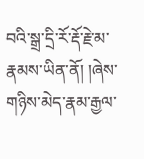བའི་སྒྲ་དྲི་རོ་རྡོ་རྗེ་མ་རྣམས་ཡིན་ནོ། །ཞེས་གཉིས་མེད་རྣམ་རྒྱལ་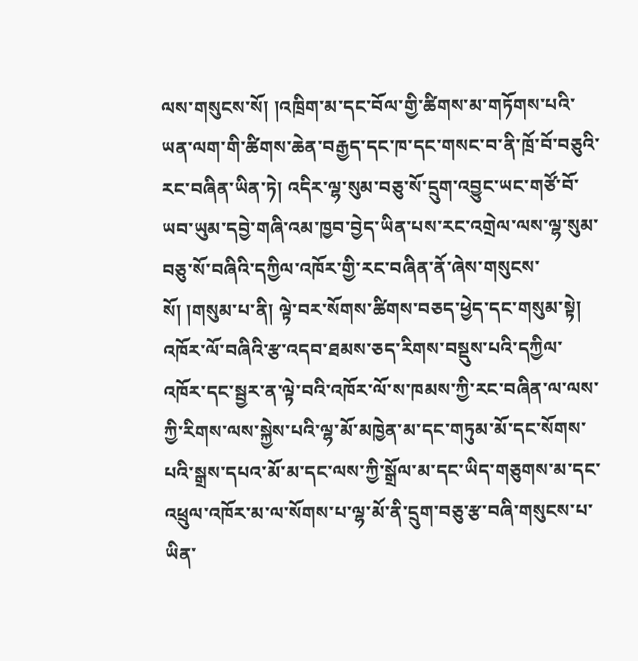ལས་གསུངས་སོ། །འཁྲིག་མ་དང་བོལ་གྱི་ཚིགས་མ་གཏོགས་པའི་ཡན་ལག་གི་ཚིགས་ཆེན་བརྒྱད་དང་ཁ་དང་གསང་བ་ནི་ཁྲོ་བོ་བཅུའི་རང་བཞིན་ཡིན་ཏེ། འདིར་ལྷ་སུམ་བཅུ་སོ་དྲུག་འབྱུང་ཡང་གཙོ་བོ་ཡབ་ཡུམ་དབྱེ་གཞི་འམ་ཁྱབ་བྱེད་ཡིན་པས་རང་འགྲེལ་ལས་ལྷ་སུམ་བཅུ་སོ་བཞིའི་དཀྱིལ་འཁོར་གྱི་རང་བཞིན་ནོ་ཞེས་གསུངས་སོ། །གསུམ་པ་ནི། ལྟེ་བར་སོགས་ཚིགས་བཅད་ཕྱེད་དང་གསུམ་སྟེ། འཁོར་ལོ་བཞིའི་རྩ་འདབ་ཐམས་ཅད་རིགས་བསྡུས་པའི་དཀྱིལ་འཁོར་དང་སྦྱར་ན་ལྟེ་བའི་འཁོར་ལོ་ས་ཁམས་ཀྱི་རང་བཞིན་ལ་ལས་ཀྱི་རིགས་ལས་སྐྱེས་པའི་ལྷ་མོ་མཁྱེན་མ་དང་གཏུམ་མོ་དང་སོགས་པའི་སྒྲས་དཔའ་མོ་མ་དང་ལས་ཀྱི་སྒྲོལ་མ་དང་ཡིད་གཅུགས་མ་དང་འཕྲུལ་འཁོར་མ་ལ་སོགས་པ་ལྷ་མོ་ནི་དྲུག་བཅུ་རྩ་བཞི་གསུངས་པ་ཡིན་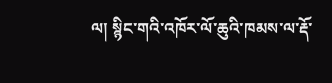ལ། སྙིང་གའི་འཁོར་ལོ་ཆུའི་ཁམས་ལ་རྡོ་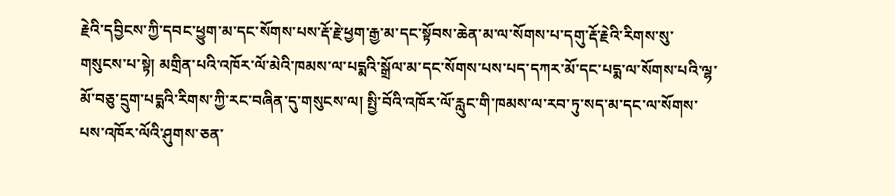རྗེའི་དབྱིངས་ཀྱི་དབང་ཕྱུག་མ་དང་སོགས་པས་རྡོ་རྗེ་ཕྱག་རྒྱ་མ་དང་སྟོབས་ཆེན་མ་ལ་སོགས་པ་དགུ་རྡོ་རྗེའི་རིགས་སུ་གསུངས་པ་སྟེ། མགྲིན་པའི་འཁོར་ལོ་མེའི་ཁམས་ལ་པདྨའི་སྒྲོལ་མ་དང་སོགས་པས་པད་དཀར་མོ་དང་པདྨ་ལ་སོགས་པའི་ལྷ་མོ་བཅུ་དྲུག་པདྨའི་རིགས་ཀྱི་རང་བཞིན་དུ་གསུངས་ལ། སྤྱི་བོའི་འཁོར་ལོ་རླུང་གི་ཁམས་ལ་རབ་ཏུ་སད་མ་དང་ལ་སོགས་པས་འཁོར་ལོའི་ཤུགས་ཅན་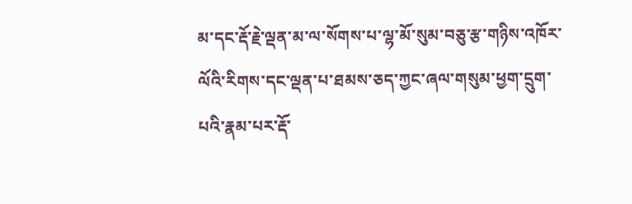མ་དང་རྡོ་རྗེ་ལྡན་མ་ལ་སོགས་པ་ལྷ་མོ་སུམ་བཅུ་རྩ་གཉིས་འཁོར་ལོའི་རིགས་དང་ལྡན་པ་ཐམས་ཅད་ཀྱང་ཞལ་གསུམ་ཕྱག་དྲུག་པའི་རྣམ་པར་རྡོ་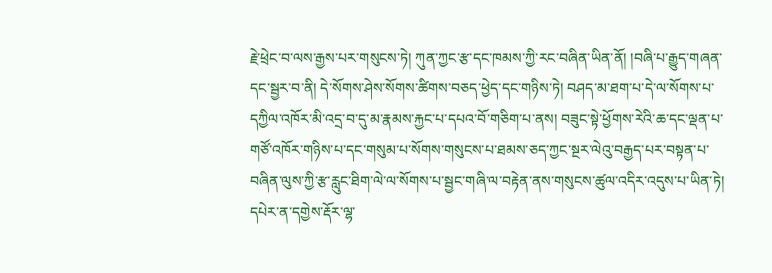རྗེ་ཕྲེང་བ་ལས་རྒྱས་པར་གསུངས་ཏེ། ཀུན་ཀྱང་རྩ་དང་ཁམས་ཀྱི་རང་བཞིན་ཡིན་ནོ། །བཞི་པ་རྒྱུད་གཞན་དང་སྦྱར་བ་ནི། དེ་སོགས་ཤེས་སོགས་ཚིགས་བཅད་ཕྱེད་དང་གཉིས་ཏེ། བཤད་མ་ཐག་པ་དེ་ལ་སོགས་པ་དཀྱིལ་འཁོར་མི་འདྲ་བ་དུ་མ་རྣམས་རྐྱང་པ་དཔའ་བོ་གཅིག་པ་ནས། བཟུང་སྟེ་ཕྱོགས་རེའི་ཆ་དང་ལྡན་པ་གཙོ་འཁོར་གཉིས་པ་དང་གསུམ་པ་སོགས་གསུངས་པ་ཐམས་ཅད་ཀྱང་སྔར་ལེའུ་བརྒྱད་པར་བསྟན་པ་བཞིན་ལུས་ཀྱི་རྩ་རླུང་ཐིག་ལེ་ལ་སོགས་པ་སྦྱང་གཞི་ལ་བརྟེན་ནས་གསུངས་ཚུལ་འདིར་འདུས་པ་ཡིན་ཏེ། དཔེར་ན་དགྱེས་རྡོར་ལྷ་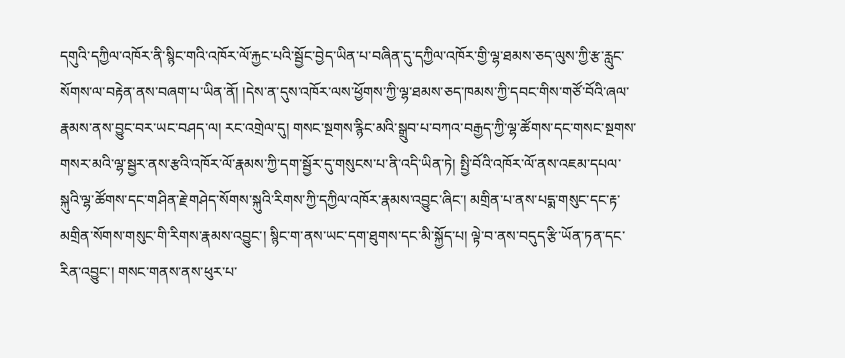དགུའི་དཀྱིལ་འཁོར་ནི་སྙིང་གའི་འཁོར་ལོ་རྐྱང་པའི་སྦྱོང་བྱེད་ཡིན་པ་བཞིན་དུ་དཀྱིལ་འཁོར་གྱི་ལྷ་ཐམས་ཅད་ལུས་ཀྱི་རྩ་རླུང་སོགས་ལ་བརྟེན་ནས་བཞག་པ་ཡིན་ནོ། །དེས་ན་དུས་འཁོར་ལས་ཕྱོགས་ཀྱི་ལྷ་ཐམས་ཅད་ཁམས་ཀྱི་དབང་གིས་གཙོ་བོའི་ཞལ་རྣམས་ནས་བྱུང་བར་ཡང་བཤད་ལ། རང་འགྲེལ་དུ། གསང་སྔགས་རྙིང་མའི་སྒྲུབ་པ་བཀའ་བརྒྱད་ཀྱི་ལྷ་ཚོགས་དང་གསང་སྔགས་གསར་མའི་ལྷ་སྦྱར་ནས་རྩའི་འཁོར་ལོ་རྣམས་ཀྱི་དག་སྦྱོར་དུ་གསུངས་པ་ནི་འདི་ཡིན་ཏེ། སྤྱི་བོའི་འཁོར་ལོ་ནས་འཇམ་དཔལ་སྐུའི་ལྷ་ཚོགས་དང་གཤིན་རྗེ་གཤེད་སོགས་སྐུའི་རིགས་ཀྱི་དཀྱིལ་འཁོར་རྣམས་འབྱུང་ཞིང་། མགྲིན་པ་ནས་པདྨ་གསུང་དང་རྟ་མགྲིན་སོགས་གསུང་གི་རིགས་རྣམས་འབྱུང་། སྙིང་ག་ནས་ཡང་དག་ཐུགས་དང་མི་སྐྱོད་པ། ལྟེ་བ་ནས་བདུད་རྩི་ཡོན་ཏན་དང་རིན་འབྱུང་། གསང་གནས་ནས་ཕུར་པ་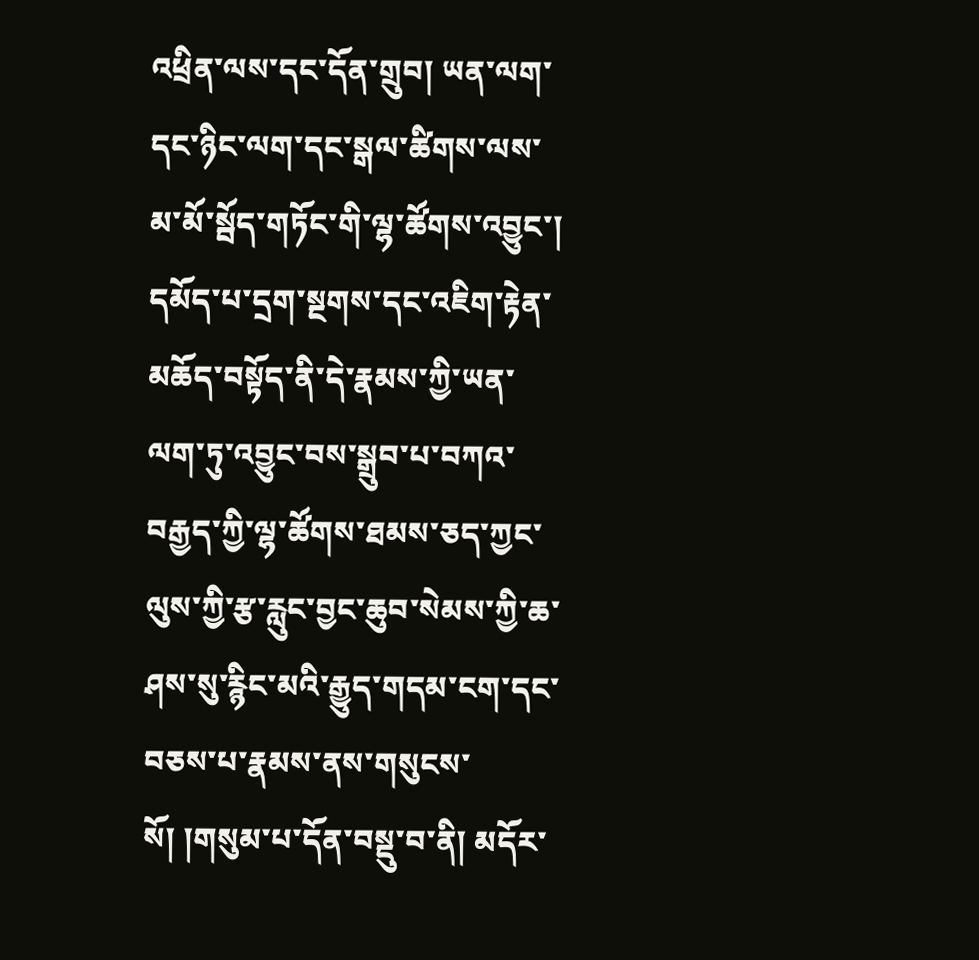འཕྲིན་ལས་དང་དོན་གྲུབ། ཡན་ལག་དང་ཉིང་ལག་དང་སྒལ་ཚིགས་ལས་མ་མོ་སྦོད་གཏོང་གི་ལྷ་ཚོགས་འབྱུང་། དམོད་པ་དྲག་སྔགས་དང་འཇིག་རྟེན་མཆོད་བསྟོད་ནི་དེ་རྣམས་ཀྱི་ཡན་ལག་ཏུ་འབྱུང་བས་སྒྲུབ་པ་བཀའ་བརྒྱད་ཀྱི་ལྷ་ཚོགས་ཐམས་ཅད་ཀྱང་ལུས་ཀྱི་རྩ་རླུང་བྱང་ཆུབ་སེམས་ཀྱི་ཆ་ཤས་སུ་རྙིང་མའི་རྒྱུད་གདམ་ངག་དང་བཅས་པ་རྣམས་ནས་གསུངས་སོ། །གསུམ་པ་དོན་བསྡུ་བ་ནི། མདོར་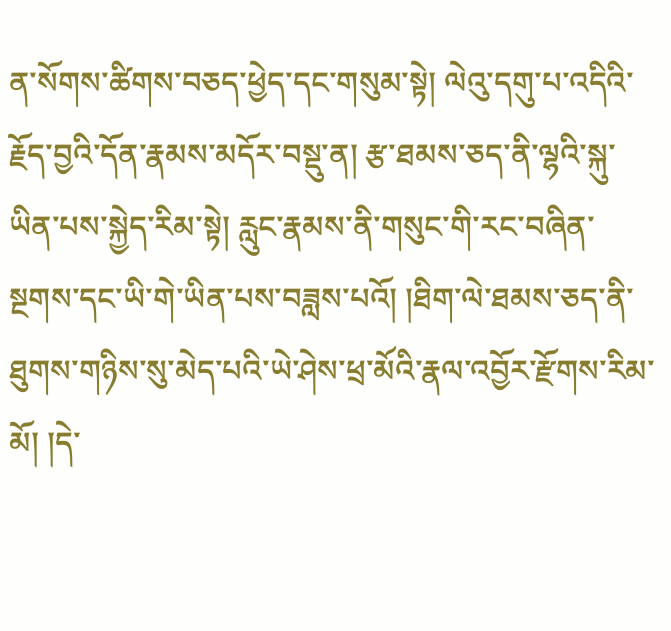ན་སོགས་ཚིགས་བཅད་ཕྱེད་དང་གསུམ་སྟེ། ལེའུ་དགུ་པ་འདིའི་རྗོད་བྱའི་དོན་རྣམས་མདོར་བསྡུ་ན། རྩ་ཐམས་ཅད་ནི་ལྷའི་སྐུ་ཡིན་པས་སྐྱེད་རིམ་སྟེ། རླུང་རྣམས་ནི་གསུང་གི་རང་བཞིན་སྔགས་དང་ཡི་གེ་ཡིན་པས་བཟླས་པའོ། །ཐིག་ལེ་ཐམས་ཅད་ནི་ཐུགས་གཉིས་སུ་མེད་པའི་ཡེ་ཤེས་ཕྲ་མོའི་རྣལ་འབྱོར་རྫོགས་རིམ་མོ། །དེ་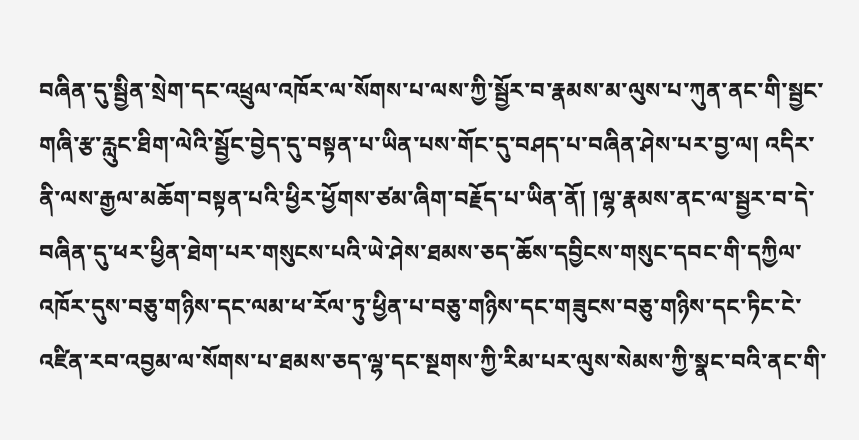བཞིན་དུ་སྦྱིན་སྲེག་དང་འཕྲུལ་འཁོར་ལ་སོགས་པ་ལས་ཀྱི་སྦྱོར་བ་རྣམས་མ་ལུས་པ་ཀུན་ནང་གི་སྦྱང་གཞི་རྩ་རླུང་ཐིག་ལེའི་སྦྱོང་བྱེད་དུ་བསྟན་པ་ཡིན་པས་གོང་དུ་བཤད་པ་བཞིན་ཤེས་པར་བྱ་ལ། འདིར་ནི་ལས་རྒྱལ་མཆོག་བསྟན་པའི་ཕྱིར་ཕྱོགས་ཙམ་ཞིག་བརྗོད་པ་ཡིན་ནོ། །ལྷ་རྣམས་ནང་ལ་སྦྱར་བ་དེ་བཞིན་དུ་ཕར་ཕྱིན་ཐེག་པར་གསུངས་པའི་ཡེ་ཤེས་ཐམས་ཅད་ཆོས་དབྱིངས་གསུང་དབང་གི་དཀྱིལ་འཁོར་དུས་བཅུ་གཉིས་དང་ལམ་ཕ་རོལ་ཏུ་ཕྱིན་པ་བཅུ་གཉིས་དང་གཟུངས་བཅུ་གཉིས་དང་ཏིང་ངེ་འཛིན་རབ་འབྱམ་ལ་སོགས་པ་ཐམས་ཅད་ལྷ་དང་སྔགས་ཀྱི་རིམ་པར་ལུས་སེམས་ཀྱི་སྣང་བའི་ནང་གི་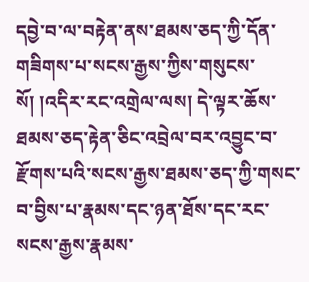དབྱེ་བ་ལ་བརྟེན་ནས་ཐམས་ཅད་ཀྱི་དོན་གཟིགས་པ་སངས་རྒྱས་ཀྱིས་གསུངས་སོ། །འདིར་རང་འགྲེལ་ལས། དེ་ལྟར་ཆོས་ཐམས་ཅད་རྟེན་ཅིང་འབྲེལ་བར་འབྱུང་བ་རྫོགས་པའི་སངས་རྒྱས་ཐམས་ཅད་ཀྱི་གསང་བ་བྱིས་པ་རྣམས་དང་ཉན་ཐོས་དང་རང་སངས་རྒྱས་རྣམས་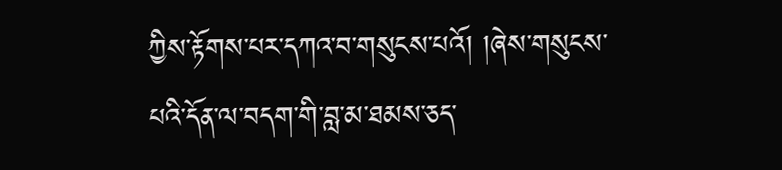ཀྱིས་རྟོགས་པར་དཀའ་བ་གསུངས་པའོ། །ཞེས་གསུངས་པའི་དོན་ལ་བདག་གི་བླ་མ་ཐམས་ཅད་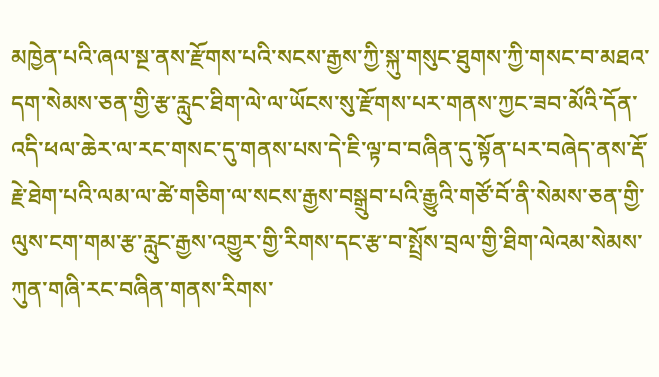མཁྱེན་པའི་ཞལ་སྔ་ནས་རྫོགས་པའི་སངས་རྒྱས་ཀྱི་སྐུ་གསུང་ཐུགས་ཀྱི་གསང་བ་མཐའ་དག་སེམས་ཅན་གྱི་རྩ་རླུང་ཐིག་ལེ་ལ་ཡོངས་སུ་རྫོགས་པར་གནས་ཀྱང་ཟབ་མོའི་དོན་འདི་ཕལ་ཆེར་ལ་རང་གསང་དུ་གནས་པས་དེ་ཇི་ལྟ་བ་བཞིན་དུ་སྟོན་པར་བཞེད་ནས་རྡོ་རྗེ་ཐེག་པའི་ལམ་ལ་ཚེ་གཅིག་ལ་སངས་རྒྱས་བསྒྲུབ་པའི་རྒྱུའི་གཙོ་བོ་ནི་སེམས་ཅན་གྱི་ལུས་ངག་གམ་རྩ་རླུང་རྒྱས་འགྱུར་གྱི་རིགས་དང་རྩ་བ་སྤྲོས་བྲལ་གྱི་ཐིག་ལེའམ་སེམས་ཀུན་གཞི་རང་བཞིན་གནས་རིགས་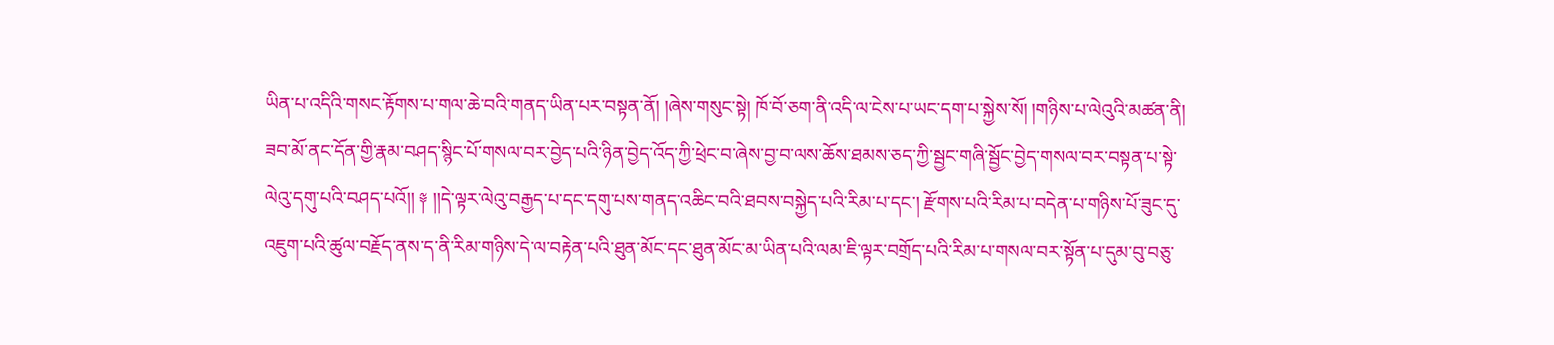ཡིན་པ་འདིའི་གསང་རྟོགས་པ་གལ་ཆེ་བའི་གནད་ཡིན་པར་བསྟན་ནོ། །ཞེས་གསུང་སྟེ། ཁོ་བོ་ཅག་ནི་འདི་ལ་ངེས་པ་ཡང་དག་པ་སྐྱེས་སོ། །གཉིས་པ་ལེའུའི་མཚན་ནི། ཟབ་མོ་ནང་དོན་གྱི་རྣམ་བཤད་སྙིང་པོ་གསལ་བར་བྱེད་པའི་ཉིན་བྱེད་འོད་ཀྱི་ཕྲེང་བ་ཞེས་བྱ་བ་ལས་ཆོས་ཐམས་ཅད་ཀྱི་སྦྱང་གཞི་སྦྱོང་བྱེད་གསལ་བར་བསྟན་པ་སྟེ་ལེའུ་དགུ་པའི་བཤད་པའོ།། ༈ །།དེ་ལྟར་ལེའུ་བརྒྱད་པ་དང་དགུ་པས་གནད་འཆིང་བའི་ཐབས་བསྐྱེད་པའི་རིམ་པ་དང་། རྫོགས་པའི་རིམ་པ་བདེན་པ་གཉིས་པོ་ཟུང་དུ་འཇུག་པའི་ཚུལ་བརྗོད་ནས་ད་ནི་རིམ་གཉིས་དེ་ལ་བརྟེན་པའི་ཐུན་མོང་དང་ཐུན་མོང་མ་ཡིན་པའི་ལམ་ཇི་ལྟར་བགྲོད་པའི་རིམ་པ་གསལ་བར་སྟོན་པ་དུམ་བུ་བཅུ་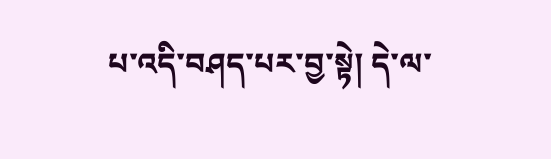པ་འདི་བཤད་པར་བྱ་སྟེ། དེ་ལ་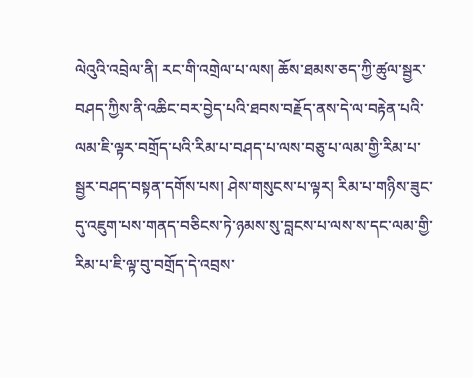ལེའུའི་འབྲེལ་ནི། རང་གི་འགྲེལ་པ་ལས། ཆོས་ཐམས་ཅད་ཀྱི་ཚུལ་སྦྱར་བཤད་ཀྱིས་ནི་འཆིང་བར་བྱེད་པའི་ཐབས་བརྗོད་ནས་དེ་ལ་བརྟེན་པའི་ལམ་ཇི་ལྟར་བགྲོད་པའི་རིམ་པ་བཤད་པ་ལས་བཅུ་པ་ལམ་གྱི་རིམ་པ་སྦྱར་བཤད་བསྟན་དགོས་པས། ཤེས་གསུངས་པ་ལྟར། རིམ་པ་གཉིས་ཟུང་དུ་འཇུག་པས་གནད་བཅིངས་ཏེ་ཉམས་སུ་བླངས་པ་ལས་ས་དང་ལམ་གྱི་རིམ་པ་ཇི་ལྟ་བུ་བགྲོད་དེ་འབྲས་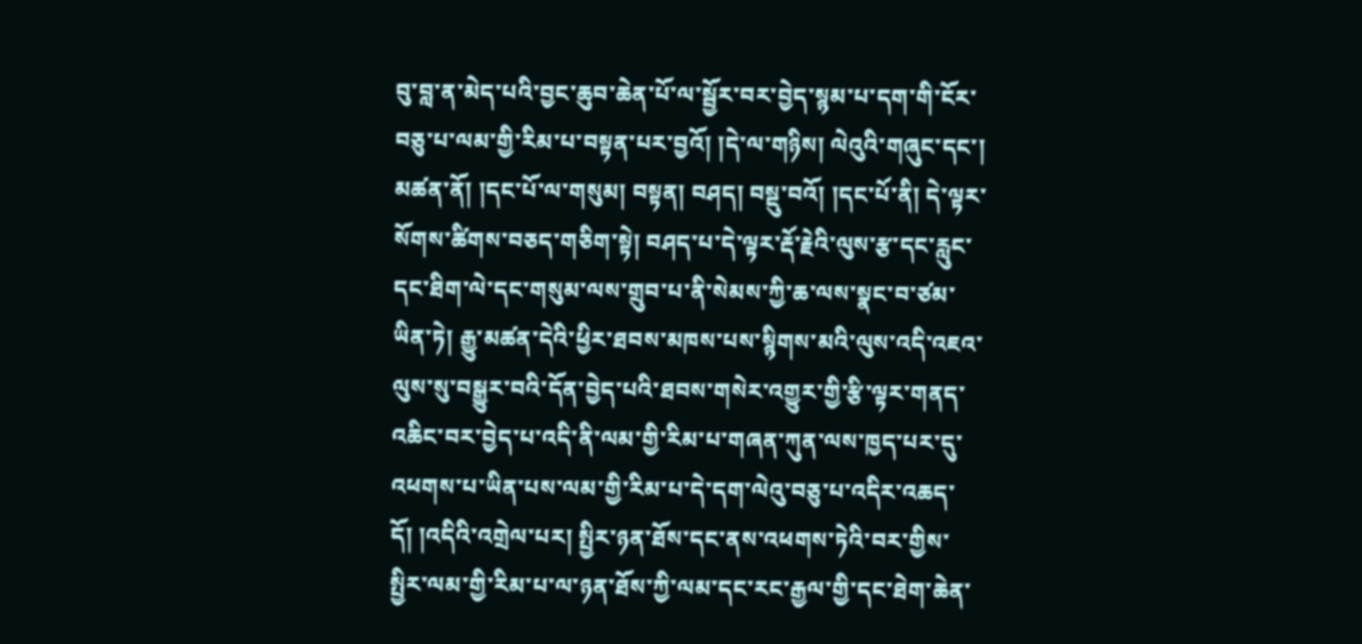བུ་བླ་ན་མེད་པའི་བྱང་ཆུབ་ཆེན་པོ་ལ་སྦྱོར་བར་བྱེད་སྙམ་པ་དག་གི་ངོར་བཅུ་པ་ལམ་གྱི་རིམ་པ་བསྟན་པར་བྱའོ། །དེ་ལ་གཉིས། ལེའུའི་གཞུང་དང་། མཚན་ནོ། །དང་པོ་ལ་གསུམ། བསྟན། བཤད། བསྡུ་བའོ། །དང་པོ་ནི། དེ་ལྟར་སོགས་ཚིགས་བཅད་གཅིག་སྟེ། བཤད་པ་དེ་ལྟར་རྡོ་རྗེའི་ལུས་རྩ་དང་རླུང་དང་ཐིག་ལེ་དང་གསུམ་ལས་གྲུབ་པ་ནི་སེམས་ཀྱི་ཆ་ལས་སྣང་བ་ཙམ་ཡིན་ཏེ། རྒྱུ་མཚན་དེའི་ཕྱིར་ཐབས་མཁས་པས་སྙིགས་མའི་ལུས་འདི་འཇའ་ལུས་སུ་བསྒྱུར་བའི་དོན་བྱེད་པའི་ཐབས་གསེར་འགྱུར་གྱི་རྩི་ལྟར་གནད་འཆིང་བར་བྱེད་པ་འདི་ནི་ལམ་གྱི་རིམ་པ་གཞན་ཀུན་ལས་ཁྱད་པར་དུ་འཕགས་པ་ཡིན་པས་ལམ་གྱི་རིམ་པ་དེ་དག་ལེའུ་བཅུ་པ་འདིར་འཆད་དོ། །འདིའི་འགྲེལ་པར། སྤྱིར་ཉན་ཐོས་དང་ནས་འཕགས་ཏེའི་བར་གྱིས་སྤྱིར་ལམ་གྱི་རིམ་པ་ལ་ཉན་ཐོས་ཀྱི་ལམ་དང་རང་རྒྱལ་གྱི་དང་ཐེག་ཆེན་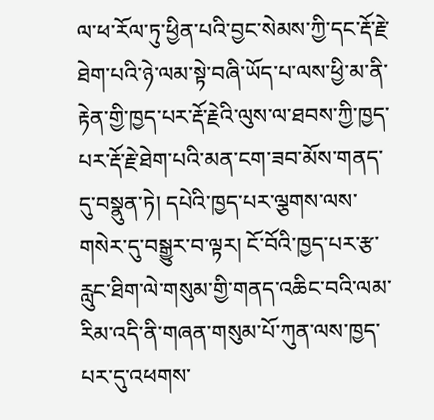ལ་ཕ་རོལ་ཏུ་ཕྱིན་པའི་བྱང་སེམས་ཀྱི་དང་རྡོ་རྗེ་ཐེག་པའི་ཉེ་ལམ་སྟེ་བཞི་ཡོད་པ་ལས་ཕྱི་མ་ནི་རྟེན་གྱི་ཁྱད་པར་རྡོ་རྗེའི་ལུས་ལ་ཐབས་ཀྱི་ཁྱད་པར་རྡོ་རྗེ་ཐེག་པའི་མན་ངག་ཟབ་མོས་གནད་དུ་བསྣུན་ཏེ། དཔེའི་ཁྱད་པར་ལྕགས་ལས་གསེར་དུ་བསྒྱུར་བ་ལྟར། ངོ་བོའི་ཁྱད་པར་རྩ་རླུང་ཐིག་ལེ་གསུམ་གྱི་གནད་འཆིང་བའི་ལམ་རིམ་འདི་ནི་གཞན་གསུམ་པོ་ཀུན་ལས་ཁྱད་པར་དུ་འཕགས་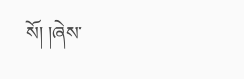སོ། །ཞེས་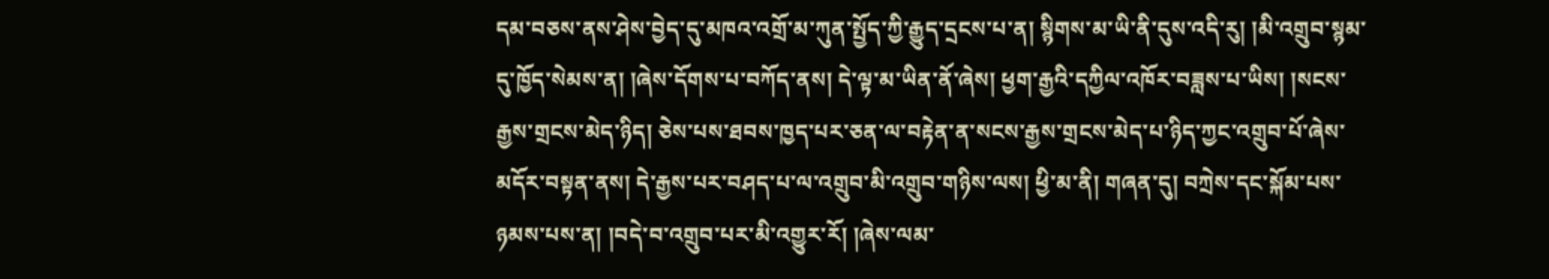དམ་བཅས་ནས་ཤེས་བྱེད་དུ་མཁའ་འགྲོ་མ་ཀུན་སྤྱོད་ཀྱི་རྒྱུད་དྲངས་པ་ན། སྙིགས་མ་ཡི་ནི་དུས་འདི་རུ། །མི་འགྲུབ་སྙམ་དུ་ཁྱོད་སེམས་ན། །ཞེས་དོགས་པ་བཀོད་ནས། དེ་ལྟ་མ་ཡིན་ནོ་ཞེས། ཕྱག་རྒྱའི་དཀྱིལ་འཁོར་བཟླས་པ་ཡིས། །སངས་རྒྱས་གྲངས་མེད་ཉིད། ཅེས་པས་ཐབས་ཁྱད་པར་ཅན་ལ་བརྟེན་ན་སངས་རྒྱས་གྲངས་མེད་པ་ཉིད་ཀྱང་འགྲུབ་པོ་ཞེས་མདོར་བསྟན་ནས། དེ་རྒྱས་པར་བཤད་པ་ལ་འགྲུབ་མི་འགྲུབ་གཉིས་ལས། ཕྱི་མ་ནི། གཞན་དུ། བཀྲེས་དང་སྐོམ་པས་ཉམས་པས་ན། །བདེ་བ་འགྲུབ་པར་མི་འགྱུར་རོ། །ཞེས་ལམ་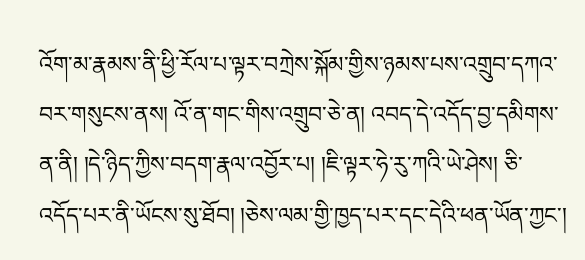འོག་མ་རྣམས་ནི་ཕྱི་རོལ་པ་ལྟར་བཀྲེས་སྐོམ་གྱིས་ཉམས་པས་འགྲུབ་དཀའ་བར་གསུངས་ནས། འོ་ན་གང་གིས་འགྲུབ་ཅེ་ན། འབད་དེ་འདོད་བྱ་དམིགས་ན་ནི། །དེ་ཉིད་ཀྱིས་བདག་རྣལ་འབྱོར་པ། །ཇི་ལྟར་ཧེ་རུ་ཀའི་ཡེ་ཤེས། ཅི་འདོད་པར་ནི་ཡོངས་སུ་ཐོབ། །ཅེས་ལམ་གྱི་ཁྱད་པར་དང་དེའི་ཕན་ཡོན་ཀྱང་།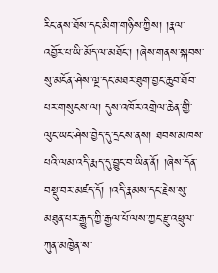རིང་ནས་ཐོས་དང་མིག་གཉིས་ཀྱིས། །རྣལ་འབྱོར་པ་ཡི་མོད་ལ་མཐོང་། །ཞེས་གནས་སྐབས་སུ་མངོན་ཤེས་ལྔ་དང་མཐར་ཐུག་བྱང་ཆུབ་ཐོབ་པར་གསུངས་ལ། དུས་འཁོར་འགྲེལ་ཆེན་གྱི་ལུང་ཡང་ཤེས་བྱེད་དུ་དྲངས་ནས། ཐབས་མཁས་པའི་ལམ་འདི་རྨད་དུ་བྱུང་བ་ཡིན་ནོ། །ཞེས་དོན་བསྡུ་བར་མཛད་དོ། །འདི་རྣམས་དང་རྗེས་སུ་མཐུན་པར་རྒྱུད་ཀྱི་རྒྱལ་པོ་ལས་ཀྱང་རྫུ་འཕྲུལ་ཀུན་མཁྱེན་ས་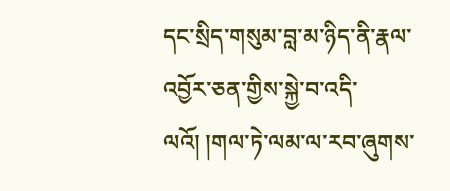དང་སྲིད་གསུམ་བླ་མ་ཉིད་ནི་རྣལ་འབྱོར་ཅན་གྱིས་སྐྱེ་བ་འདི་ལའོ། །གལ་ཏེ་ལམ་ལ་རབ་ཞུགས་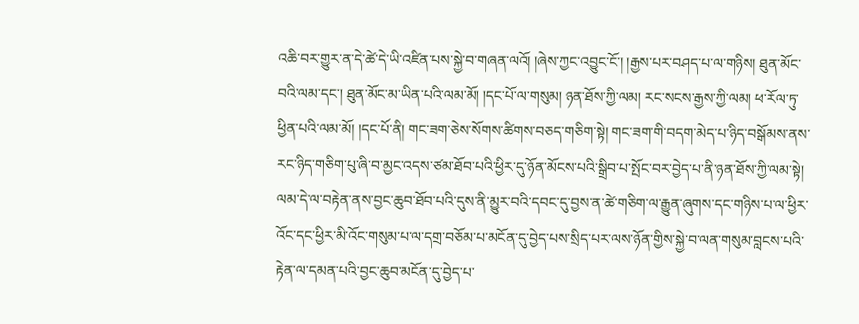འཆི་བར་གྱུར་ན་དེ་ཚེ་དེ་ཡི་འཛིན་པས་སྐྱེ་བ་གཞན་ལའོ། །ཞེས་ཀྱང་འབྱུང་ངོ་། །རྒྱས་པར་བཤད་པ་ལ་གཉིས། ཐུན་མོང་བའི་ལམ་དང་། ཐུན་མོང་མ་ཡིན་པའི་ལམ་མོ། །དང་པོ་ལ་གསུམ། ཉན་ཐོས་ཀྱི་ལམ། རང་སངས་རྒྱས་ཀྱི་ལམ། ཕ་རོལ་ཏུ་ཕྱིན་པའི་ལམ་མོ། །དང་པོ་ནི། གང་ཟག་ཅེས་སོགས་ཚིགས་བཅད་གཅིག་སྟེ། གང་ཟག་གི་བདག་མེད་པ་ཉིད་བསྒོམས་ནས་རང་ཉིད་གཅིག་པུ་ཞི་བ་མྱང་འདས་ཙམ་ཐོབ་པའི་ཕྱིར་དུ་ཉོན་མོངས་པའི་སྒྲིབ་པ་སྤོང་བར་བྱེད་པ་ནི་ཉན་ཐོས་ཀྱི་ལམ་སྟེ། ལམ་དེ་ལ་བརྟེན་ནས་བྱང་ཆུབ་ཐོབ་པའི་དུས་ནི་མྱུར་བའི་དབང་དུ་བྱས་ན་ཚེ་གཅིག་ལ་རྒྱུན་ཞུགས་དང་གཉིས་པ་ལ་ཕྱིར་འོང་དང་ཕྱིར་མི་འོང་གསུམ་པ་ལ་དགྲ་བཅོམ་པ་མངོན་དུ་བྱེད་པས་སྲིད་པར་ལས་ཉོན་གྱིས་སྐྱེ་བ་ལན་གསུམ་བླངས་པའི་རྟེན་ལ་དམན་པའི་བྱང་ཆུབ་མངོན་དུ་བྱེད་པ་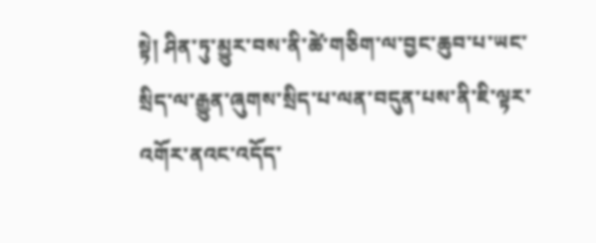སྟེ། ཤིན་ཏུ་མྱུར་བས་ནི་ཚེ་གཅིག་ལ་བྱང་ཆུབ་པ་ཡང་སྲིད་ལ་རྒྱུན་ཞུགས་སྲིད་པ་ལན་བདུན་པས་ནི་ཇི་ལྟར་འགོར་ནའང་འདོད་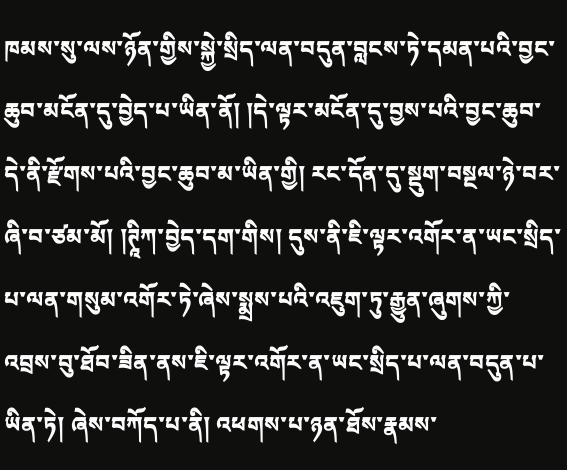ཁམས་སུ་ལས་ཉོན་གྱིས་སྐྱེ་སྲིད་ལན་བདུན་བླངས་ཏེ་དམན་པའི་བྱང་ཆུབ་མངོན་དུ་བྱེད་པ་ཡིན་ནོ། །དེ་ལྟར་མངོན་དུ་བྱས་པའི་བྱང་ཆུབ་དེ་ནི་རྫོགས་པའི་བྱང་ཆུབ་མ་ཡིན་གྱི། རང་དོན་དུ་སྡུག་བསྔལ་ཉེ་བར་ཞི་བ་ཙམ་མོ། །ཊཱིཀ་བྱེད་དག་གིས། དུས་ནི་ཇི་ལྟར་འགོར་ན་ཡང་སྲིད་པ་ལན་གསུམ་འགོར་ཏེ་ཞེས་སྨྲས་པའི་འཇུག་ཏུ་རྒྱུན་ཞུགས་ཀྱི་འབྲས་བུ་ཐོབ་ཟིན་ནས་ཇི་ལྟར་འགོར་ན་ཡང་སྲིད་པ་ལན་བདུན་པ་ཡིན་ཏེ། ཞེས་བཀོད་པ་ནི། འཕགས་པ་ཉན་ཐོས་རྣམས་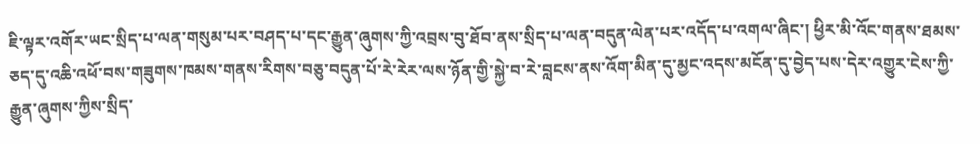ཇི་ལྟར་འགོར་ཡང་སྲིད་པ་ལན་གསུམ་པར་བཤད་པ་དང་རྒྱུན་ཞུགས་ཀྱི་འབྲས་བུ་ཐོབ་ནས་སྲིད་པ་ལན་བདུན་ལེན་པར་འདོད་པ་འགལ་ཞིང་། ཕྱིར་མི་འོང་གནས་ཐམས་ཅད་དུ་འཆི་འཕོ་བས་གཟུགས་ཁམས་གནས་རིགས་བཅུ་བདུན་པོ་རེ་རེར་ལས་ཉོན་གྱི་སྐྱེ་བ་རེ་བླངས་ནས་འོག་མིན་དུ་མྱང་འདས་མངོན་དུ་བྱེད་པས་དེར་འགྱུར་ངེས་ཀྱི་རྒྱུན་ཞུགས་ཀྱིས་སྲིད་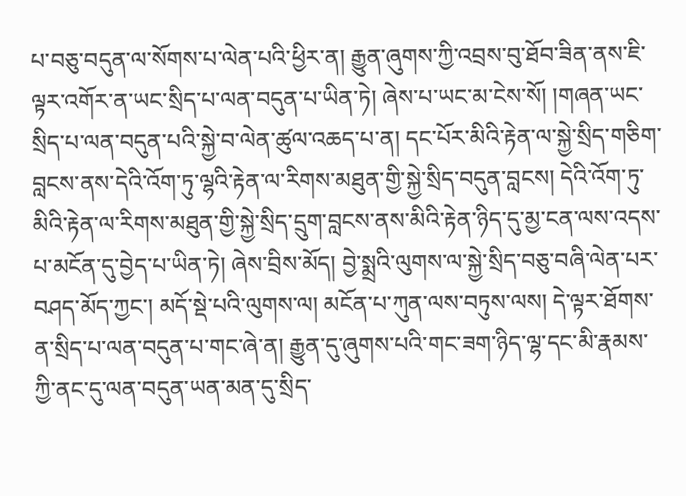པ་བཅུ་བདུན་ལ་སོགས་པ་ལེན་པའི་ཕྱིར་ན། རྒྱུན་ཞུགས་ཀྱི་འབྲས་བུ་ཐོབ་ཟིན་ནས་ཇི་ལྟར་འགོར་ན་ཡང་སྲིད་པ་ལན་བདུན་པ་ཡིན་ཏེ། ཞེས་པ་ཡང་མ་ངེས་སོ། །གཞན་ཡང་སྲིད་པ་ལན་བདུན་པའི་སྐྱེ་བ་ལེན་ཚུལ་འཆད་པ་ན། དང་པོར་མིའི་རྟེན་ལ་སྐྱེ་སྲིད་གཅིག་བླངས་ནས་དེའི་འོག་ཏུ་ལྷའི་རྟེན་ལ་རིགས་མཐུན་གྱི་སྐྱེ་སྲིད་བདུན་བླངས། དེའི་འོག་ཏུ་མིའི་རྟེན་ལ་རིགས་མཐུན་གྱི་སྐྱེ་སྲིད་དྲུག་བླངས་ནས་མིའི་རྟེན་ཉིད་དུ་མྱ་ངན་ལས་འདས་པ་མངོན་དུ་བྱེད་པ་ཡིན་ཏེ། ཞེས་བྲིས་མོད། བྱེ་སྨྲའི་ལུགས་ལ་སྐྱེ་སྲིད་བཅུ་བཞི་ལེན་པར་བཤད་མོད་ཀྱང་། མདོ་སྡེ་པའི་ལུགས་ལ། མངོན་པ་ཀུན་ལས་བཏུས་ལས། དེ་ལྟར་ཐོགས་ན་སྲིད་པ་ལན་བདུན་པ་གང་ཞེ་ན། རྒྱུན་དུ་ཞུགས་པའི་གང་ཟག་ཉིད་ལྷ་དང་མི་རྣམས་ཀྱི་ནང་དུ་ལན་བདུན་ཡན་མན་དུ་སྲིད་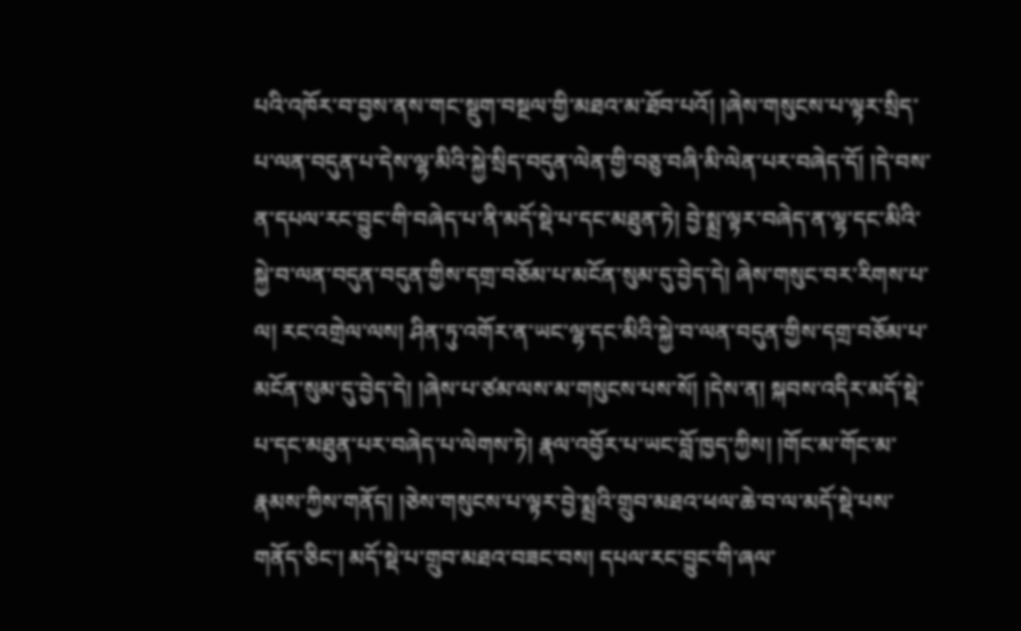པའི་འཁོར་བ་བྱས་ནས་གང་སྡུག་བསྔལ་གྱི་མཐའ་མ་ཐོབ་པའོ། །ཞེས་གསུངས་པ་ལྟར་སྲིད་པ་ལན་བདུན་པ་དེས་ལྷ་མིའི་སྐྱེ་སྲིད་བདུན་ལེན་གྱི་བཅུ་བཞི་མི་ལེན་པར་བཞེད་དོ། །དེ་བས་ན་དཔལ་རང་བྱུང་གི་བཞེད་པ་ནི་མདོ་སྡེ་པ་དང་མཐུན་ཏེ། བྱེ་སྨྲ་ལྟར་བཞེད་ན་ལྷ་དང་མིའི་སྐྱེ་བ་ལན་བདུན་བདུན་གྱིས་དགྲ་བཅོམ་པ་མངོན་སུམ་དུ་བྱེད་དེ། ཞེས་གསུང་བར་རིགས་པ་ལ། རང་འགྲེལ་ལས། ཤིན་ཏུ་འགོར་ན་ཡང་ལྷ་དང་མིའི་སྐྱེ་བ་ལན་བདུན་གྱིས་དགྲ་བཅོམ་པ་མངོན་སུམ་དུ་བྱེད་དེ། །ཞེས་པ་ཙམ་ལས་མ་གསུངས་པས་སོ། །དེས་ན། སྐབས་འདིར་མདོ་སྡེ་པ་དང་མཐུན་པར་བཞེད་པ་ལེགས་ཏེ། རྣལ་འབྱོར་པ་ཡང་བློ་ཁྱད་ཀྱིས། །གོང་མ་གོང་མ་རྣམས་ཀྱིས་གནོད། །ཅེས་གསུངས་པ་ལྟར་བྱེ་སྨྲའི་གྲུབ་མཐའ་ཕལ་ཆེ་བ་ལ་མདོ་སྡེ་པས་གནོད་ཅིང་། མདོ་སྡེ་པ་གྲུབ་མཐའ་བཟང་བས། དཔལ་རང་བྱུང་གི་ཞལ་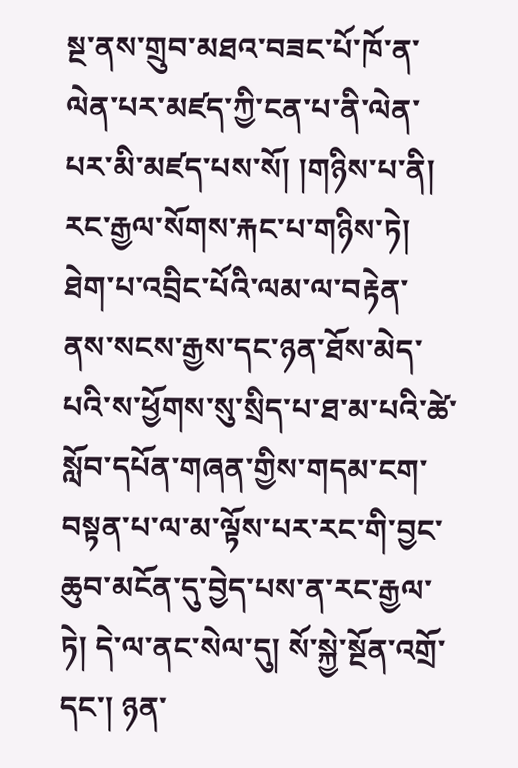སྔ་ནས་གྲུབ་མཐའ་བཟང་པོ་ཁོ་ན་ལེན་པར་མཛད་ཀྱི་ངན་པ་ནི་ལེན་པར་མི་མཛད་པས་སོ། །གཉིས་པ་ནི། རང་རྒྱལ་སོགས་རྐང་པ་གཉིས་ཏེ། ཐེག་པ་འབྲིང་པོའི་ལམ་ལ་བརྟེན་ནས་སངས་རྒྱས་དང་ཉན་ཐོས་མེད་པའི་ས་ཕྱོགས་སུ་སྲིད་པ་ཐ་མ་པའི་ཚེ་སློབ་དཔོན་གཞན་གྱིས་གདམ་ངག་བསྟན་པ་ལ་མ་ལྟོས་པར་རང་གི་བྱང་ཆུབ་མངོན་དུ་བྱེད་པས་ན་རང་རྒྱལ་ཏེ། དེ་ལ་ནང་སེལ་དུ། སོ་སྐྱེ་སྔོན་འགྲོ་དང་། ཉན་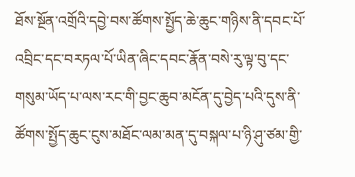ཐོས་སྔོན་འགྲོའི་དབྱེ་བས་ཚོགས་སྤྱོད་ཆེ་ཆུང་གཉིས་ནི་དབང་པོ་འབྲིང་དང་བརཏལ་པོ་ཡིན་ཞིང་དབང་རྣོན་བསེ་རུ་ལྟ་བུ་དང་གསུམ་ཡོད་པ་ལས་རང་གི་བྱང་ཆུབ་མངོན་དུ་བྱེད་པའི་དུས་ནི་ཚོགས་སྤྱོད་ཆུང་ངུས་མཐོང་ལམ་མན་དུ་བསྐལ་པ་ཉི་ཤུ་ཙམ་གྱི་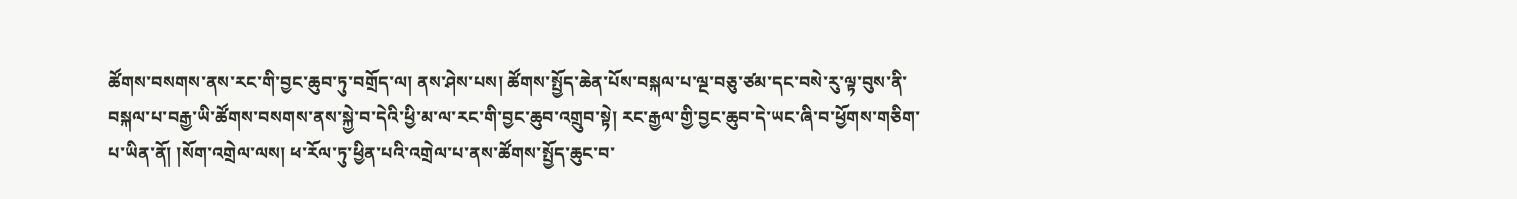ཚོགས་བསགས་ནས་རང་གི་བྱང་ཆུབ་ཏུ་བགྲོད་ལ། ནས་ཤེས་པས། ཚོགས་སྤྱོད་ཆེན་པོས་བསྐལ་པ་ལྔ་བཅུ་ཙམ་དང་བསེ་རུ་ལྟ་བུས་ནི་བསྐལ་པ་བརྒྱ་ཡི་ཚོགས་བསགས་ནས་སྐྱེ་བ་དེའི་ཕྱི་མ་ལ་རང་གི་བྱང་ཆུབ་འགྲུབ་སྟེ། རང་རྒྱལ་གྱི་བྱང་ཆུབ་དེ་ཡང་ཞི་བ་ཕྱོགས་གཅིག་པ་ཡིན་ནོ། །སོག་འགྲེལ་ལས། ཕ་རོལ་ཏུ་ཕྱིན་པའི་འགྲེལ་པ་ནས་ཚོགས་སྤྱོད་ཆུང་བ་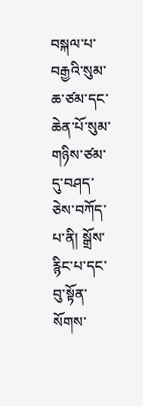བསྐལ་པ་བརྒྱའི་སུམ་ཆ་ཙམ་དང་ཆེན་པོ་སུམ་གཉིས་ཙམ་དུ་བཤད་ཅེས་བཀོད་པ་ནི། སྒྲོས་རྙིང་པ་དང་བུ་སྟོན་སོགས་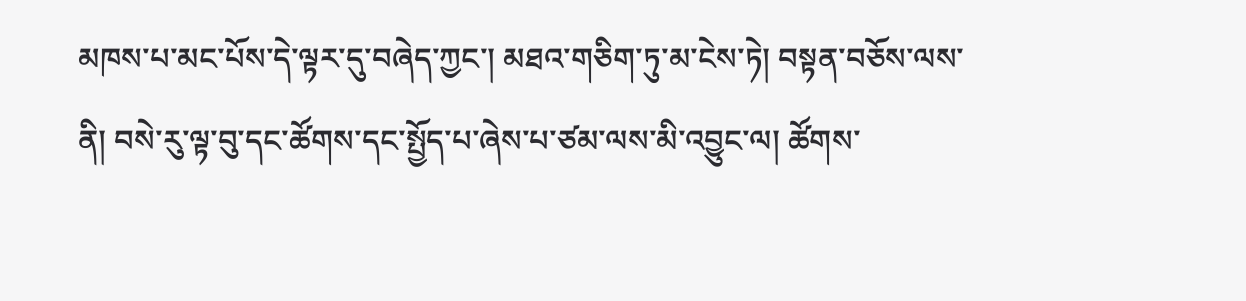མཁས་པ་མང་པོས་དེ་ལྟར་དུ་བཞེད་ཀྱང་། མཐའ་གཅིག་ཏུ་མ་ངེས་ཏེ། བསྟན་བཅོས་ལས་ནི། བསེ་རུ་ལྟ་བུ་དང་ཚོགས་དང་སྤྱོད་པ་ཞེས་པ་ཙམ་ལས་མི་འབྱུང་ལ། ཚོགས་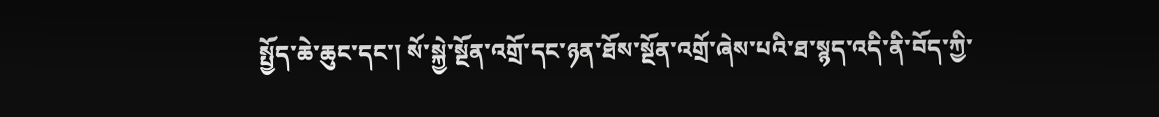སྤྱོད་ཆེ་ཆུང་དང་། སོ་སྐྱེ་སྔོན་འགྲོ་དང་ཉན་ཐོས་སྔོན་འགྲོ་ཞེས་པའི་ཐ་སྙད་འདི་ནི་བོད་ཀྱི་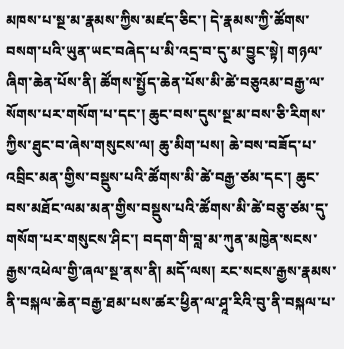མཁས་པ་སྔ་མ་རྣམས་ཀྱིས་མཛད་ཅིང་། དེ་རྣམས་ཀྱི་ཚོགས་བསག་པའི་ཡུན་ཡང་བཞེད་པ་མི་འདྲ་བ་དུ་མ་བྱུང་སྟེ། གཉལ་ཞིག་ཆེན་པོས་ནི། ཚོགས་སྤྱོད་ཆེན་པོས་མི་ཚེ་བཅུའམ་བརྒྱ་ལ་སོགས་པར་གསོག་པ་དང་། ཆུང་བས་དུས་སྔ་མ་བས་ཅི་རིགས་ཀྱིས་ཐུང་བ་ཞེས་གསུངས་ལ། ཆུ་མིག་པས། ཆེ་བས་བཟོད་པ་འབྲིང་མན་གྱིས་བསྡུས་པའི་ཚོགས་མི་ཚེ་བརྒྱ་ཙམ་དང་། ཆུང་བས་མཐོང་ལམ་མན་གྱིས་བསྡུས་པའི་ཚོགས་མི་ཚེ་བཅུ་ཙམ་དུ་གསོག་པར་གསུངས་ཤིང་། བདག་གི་བླ་མ་ཀུན་མཁྱེན་སངས་རྒྱས་འཕེལ་གྱི་ཞལ་སྔ་ནས་ནི། མདོ་ལས། རང་སངས་རྒྱས་རྣམས་ནི་བསྐལ་ཆེན་བརྒྱ་ཐམ་པས་ཚར་ཕྱིན་ལ་ཤཱ་རིའི་བུ་ནི་བསྐལ་པ་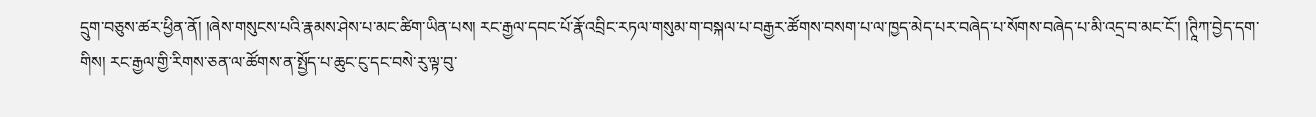དྲུག་བཅུས་ཚར་ཕྱིན་ནོ། །ཞེས་གསུངས་པའི་རྣམས་ཤེས་པ་མང་ཚིག་ཡིན་པས། རང་རྒྱལ་དབང་པོ་རྣོ་འབྲིང་རཏལ་གསུམ་ག་བསྐལ་པ་བརྒྱར་ཚོགས་བསག་པ་ལ་ཁྱད་མེད་པར་བཞེད་པ་སོགས་བཞེད་པ་མི་འདྲ་བ་མང་ངོ་། །ཊཱིཀ་བྱེད་དག་གིས། རང་རྒྱལ་གྱི་རིགས་ཅན་ལ་ཚོགས་ན་སྤྱོད་པ་ཆུང་ངུ་དང་བསེ་རུ་ལྟ་བུ་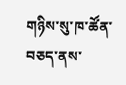གཉིས་སུ་ཁ་ཚོན་བཅད་ནས་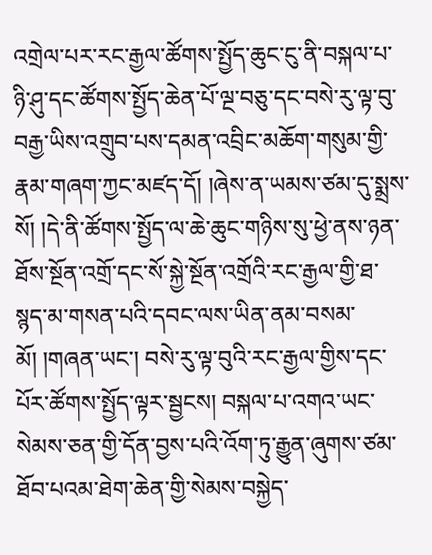འགྲེལ་པར་རང་རྒྱལ་ཚོགས་སྤྱོད་ཆུང་ངུ་ནི་བསྐལ་པ་ཉི་ཤུ་དང་ཚོགས་སྤྱོད་ཆེན་པོ་ལྔ་བཅུ་དང་བསེ་རུ་ལྟ་བུ་བརྒྱ་ཡིས་འགྲུབ་པས་དམན་འབྲིང་མཆོག་གསུམ་གྱི་རྣམ་གཞག་ཀྱང་མཛད་དོ། །ཞེས་ན་ཡམས་ཙམ་དུ་སྨྲས་སོ། །དེ་ནི་ཚོགས་སྤྱོད་ལ་ཆེ་ཆུང་གཉིས་སུ་ཕྱེ་ནས་ཉན་ཐོས་སྔོན་འགྲོ་དང་སོ་སྐྱེ་སྔོན་འགྲོའི་རང་རྒྱལ་གྱི་ཐ་སྙད་མ་གསན་པའི་དབང་ལས་ཡིན་ནམ་བསམ་མོ། །གཞན་ཡང་། བསེ་རུ་ལྟ་བུའི་རང་རྒྱལ་གྱིས་དང་པོར་ཚོགས་སྤྱོད་ལྟར་སྦྱངས། བསྐལ་པ་འགའ་ཡང་སེམས་ཅན་གྱི་དོན་བྱས་པའི་འོག་ཏུ་རྒྱུན་ཞུགས་ཙམ་ཐོབ་པའམ་ཐེག་ཆེན་གྱི་སེམས་བསྐྱེད་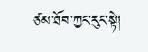ཙམ་ཐོབ་ཀྱང་རུང་སྟེ།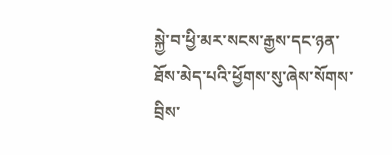སྐྱེ་བ་ཕྱི་མར་སངས་རྒྱས་དང་ཉན་ཐོས་མེད་པའི་ཕྱོགས་སུ་ཞེས་སོགས་བྲིས་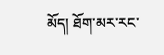མོད། ཐོག་མར་རང་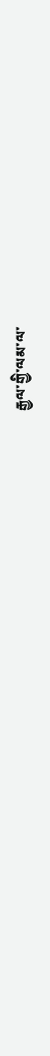རྒྱལ་གྱི་ལམ་ལ་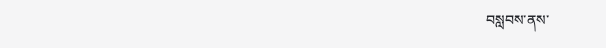བསླབས་ནས་